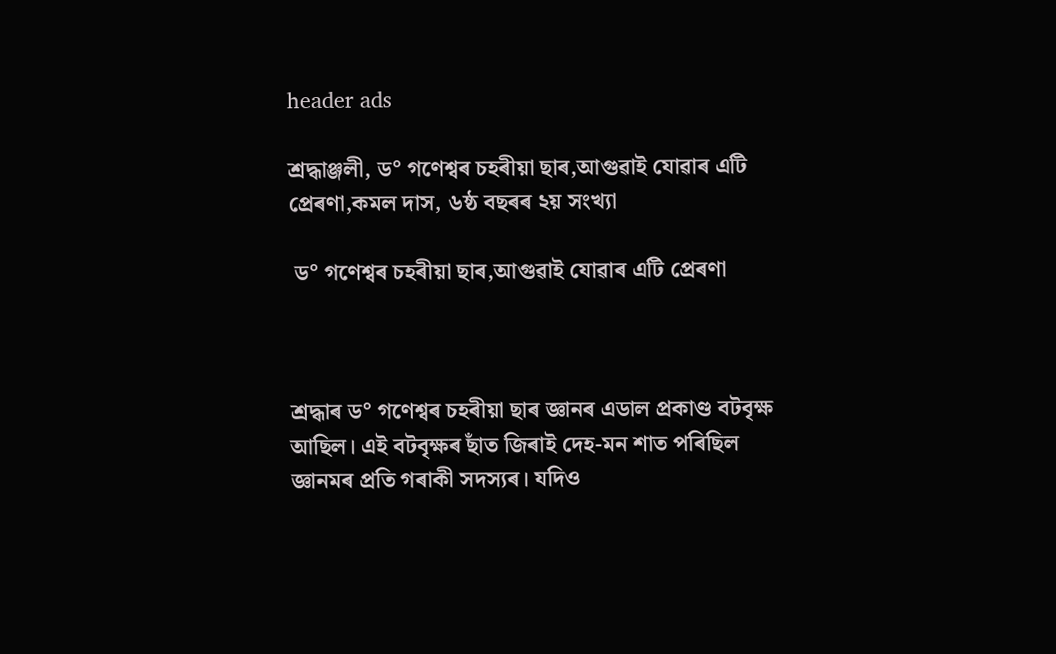header ads

শ্ৰদ্ধাঞ্জলী, ড° গণেশ্বৰ চহৰীয়া ছাৰ,আগুৱাই যোৱাৰ এটি প্ৰেৰণা,কমল দাস, ৬ষ্ঠ বছৰৰ ২য় সংখ্যা

 ড° গণেশ্বৰ চহৰীয়া ছাৰ,আগুৱাই যোৱাৰ এটি প্ৰেৰণা



শ্ৰদ্ধাৰ ড° গণেশ্বৰ চহৰীয়া ছাৰ জ্ঞানৰ এডাল প্ৰকাণ্ড বটবৃক্ষ আছিল। এই বটবৃক্ষৰ ছাঁত জিৰাই দেহ-মন শাত পৰিছিল জ্ঞানমৰ প্ৰতি গৰাকী সদস্যৰ। যদিও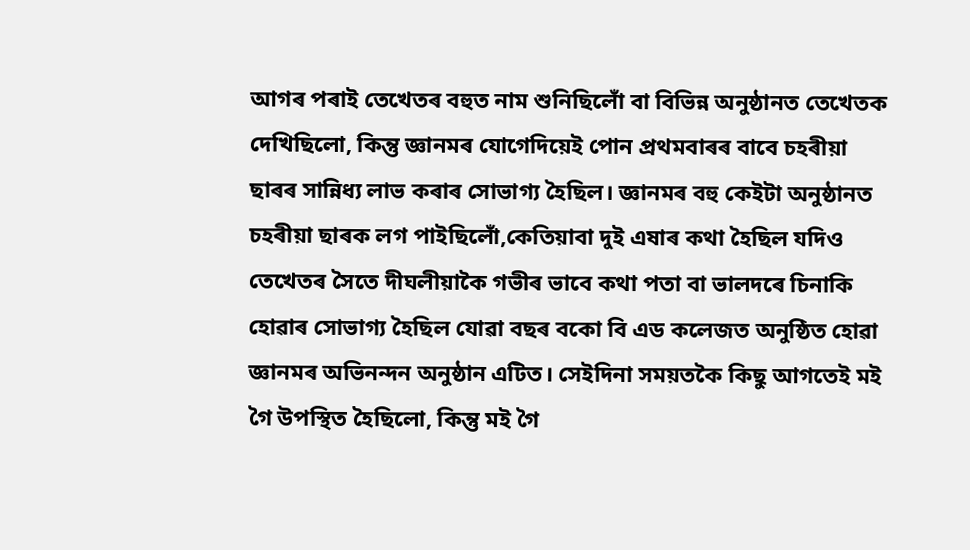আগৰ পৰাই তেখেতৰ বহুত নাম শুনিছিলোঁ বা বিভিন্ন অনুষ্ঠানত তেখেতক দেখিছিলো, কিন্তু জ্ঞানমৰ যোগেদিয়েই পোন প্ৰথমবাৰৰ বাবে চহৰীয়া ছাৰৰ সান্নিধ্য লাভ কৰাৰ সোভাগ্য হৈছিল। জ্ঞানমৰ বহু কেইটা অনুষ্ঠানত চহৰীয়া ছাৰক লগ পাইছিলোঁ,কেতিয়াবা দুই এষাৰ কথা হৈছিল যদিও তেখেতৰ সৈতে দীঘলীয়াকৈ গভীৰ ভাবে কথা পতা বা ভালদৰে চিনাকি হোৱাৰ সোভাগ্য হৈছিল যোৱা বছৰ বকো বি এড কলেজত অনুষ্ঠিত হোৱা জ্ঞানমৰ অভিনন্দন অনুষ্ঠান এটিত। সেইদিনা সময়তকৈ কিছু আগতেই মই গৈ উপস্থিত হৈছিলো, কিন্তু মই গৈ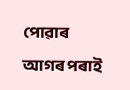পোৱাৰ আগৰ পৰাই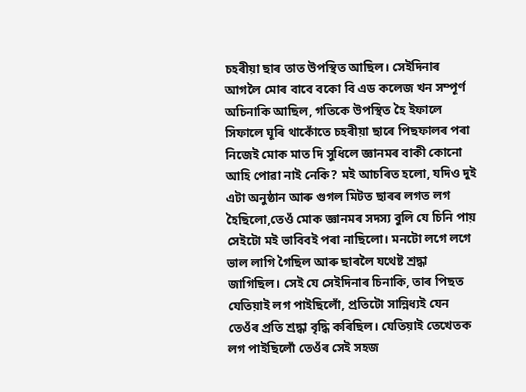চহৰীয়া ছাৰ তাত উপস্থিত আছিল। সেইদিনাৰ আগলৈ মোৰ বাবে বকো বি এড কলেজ খন সম্পূৰ্ণ অচিনাকি আছিল, গতিকে উপস্থিত হৈ ইফালে সিফালে ঘূৰি থাকোঁতে চহৰীয়া ছাৰে পিছফালৰ পৰা নিজেই মোক মাত দি সুধিলে জ্ঞানমৰ বাকী কোনো আহি পোৱা নাই নেকি? মই আচৰিত হলো, যদিও দুই এটা অনুষ্ঠান আৰু গুগল মিটত ছাৰৰ লগত লগ হৈছিলো,তেওঁ মোক জ্ঞানমৰ সদস্য বুলি যে চিনি পায় সেইটো মই ভাবিবই পৰা নাছিলো। মনটো লগে লগে ভাল লাগি গৈছিল আৰু ছাৰলৈ যথেষ্ট শ্ৰদ্ধা জাগিছিল। সেই যে সেইদিনাৰ চিনাকি, তাৰ পিছত যেতিয়াই লগ পাইছিলোঁ, প্ৰতিটো সান্নিধ্যই যেন তেওঁৰ প্ৰতি শ্ৰদ্ধা বৃদ্ধি কৰিছিল। যেতিয়াই তেখেতক লগ পাইছিলোঁ তেওঁৰ সেই সহজ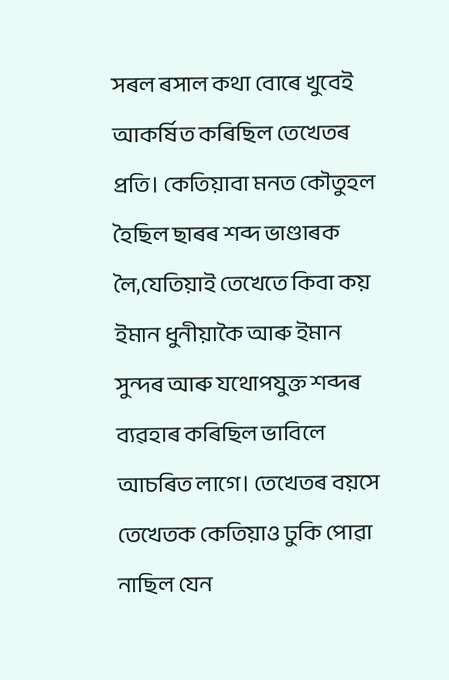সৰল ৰসাল কথা বোৰে খুবেই আকৰ্ষিত কৰিছিল তেখেতৰ প্ৰতি। কেতিয়াবা মনত কৌতুহল হৈছিল ছাৰৰ শব্দ ভাণ্ডাৰক লৈ,যেতিয়াই তেখেতে কিবা কয় ইমান ধুনীয়াকৈ আৰু ইমান সুন্দৰ আৰু যথোপযুক্ত শব্দৰ ব্যৱহাৰ কৰিছিল ভাবিলে আচৰিত লাগে। তেখেতৰ বয়সে তেখেতক কেতিয়াও ঢুকি পোৱা নাছিল যেন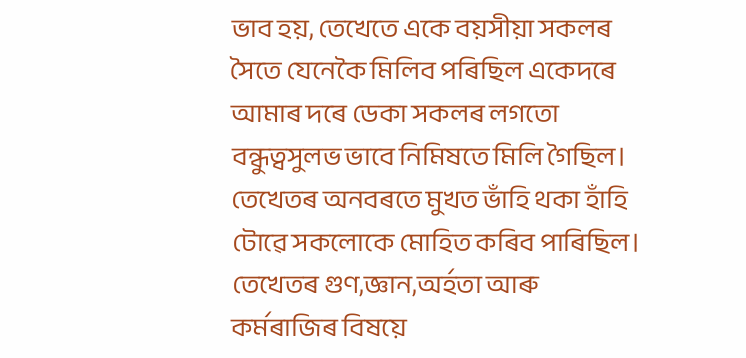ভাব হয়, তেখেতে একে বয়সীয়া সকলৰ সৈতে যেনেকৈ মিলিব পৰিছিল একেদৰে আমাৰ দৰে ডেকা সকলৰ লগতো বন্ধুত্বসুলভ ভাবে নিমিষতে মিলি গৈছিল। তেখেতৰ অনবৰতে মুখত ভাঁহি থকা হাঁহি টোৱে সকলোকে মোহিত কৰিব পাৰিছিল। তেখেতৰ গুণ,জ্ঞান,অৰ্হতা আৰু কৰ্মৰাজিৰ বিষয়ে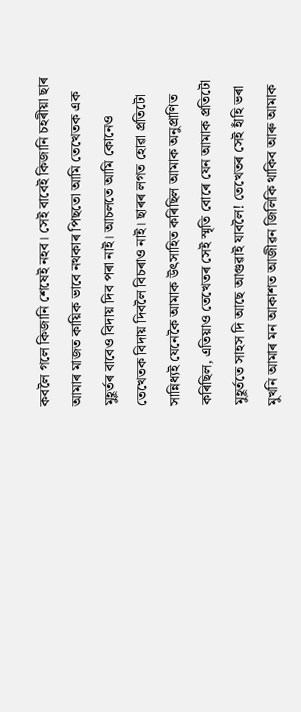কবলৈ গলে কিজানি শেষেই নহব। সেই বাবেই কিজানি চহৰীয়া ছাৰ আমাৰ মাজত কায়িক ভাবে নথকাৰ পিছতো আমি তেখেতক এক মুহূৰ্তৰ বাবেও বিদায় দিব পৰা নাই। আচলতে আমি কোনেও তেখেতক বিদায় দিবলৈ বিচৰাও নাই। ছাৰৰ লগত হোৱা প্ৰতিটো সান্নিধ্যই যেনেকৈ আমাক উৎসাহিত কৰিছিল আমাক অনুপ্ৰাণিত কৰিছিল, এতিয়াও তেখেতৰ সেই স্মৃতি বোৰে যেন আমাক প্ৰতিটো মুহূৰ্ততে সাহস দি আছে আগুৱাই যাবলৈ! তেখেতৰ সেই হাঁহি ভৰা মুখনি আমাৰ মন আকাশত আজীৱন জিলিকি থাকিব আৰু আমাক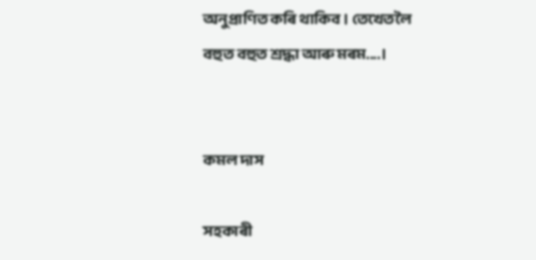অনুপ্ৰাণিত কৰি থাকিব। তেখেতলৈ বহুত বহুত শ্ৰদ্ধা আৰু মৰম....।


কমল দাস

সহকাৰী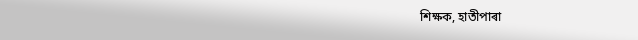শিক্ষক, হাতীপাৰা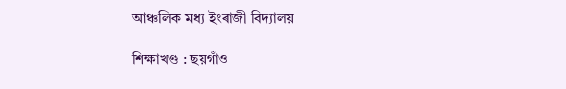আঞ্চলিক মধ্য ইংৰাজী বিদ্যালয়

শিক্ষাখণ্ড : ছয়গাঁও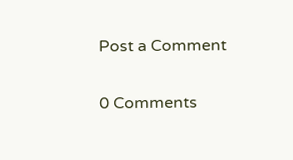Post a Comment

0 Comments